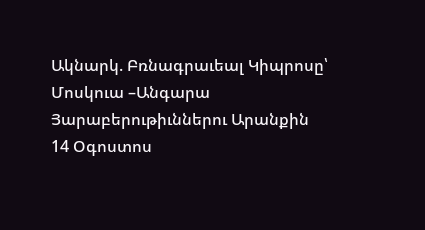Ակնարկ. Բռնագրաւեալ Կիպրոսը՝ Մոսկուա –Անգարա Յարաբերութիւններու Արանքին
14 Օգոստոս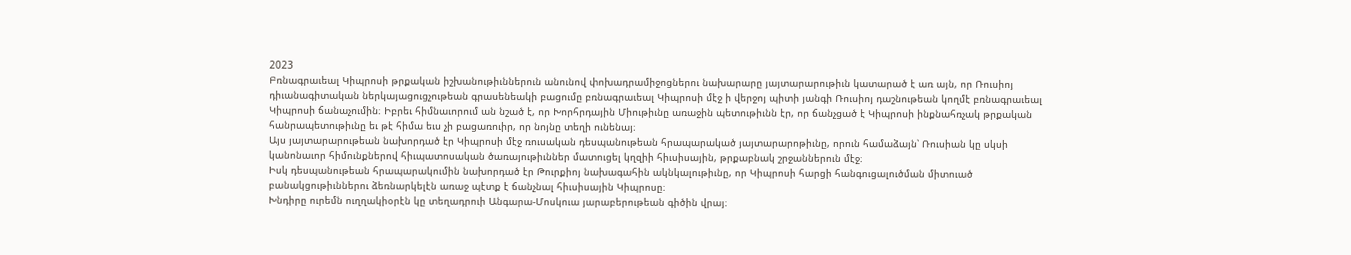2023
Բռնագրաւեալ Կիպրոսի թրքական իշխանութիւններուն անունով փոխադրամիջոցներու նախարարը յայտարարութիւն կատարած է առ այն, որ Ռուսիոյ դիւանագիտական ներկայացուցչութեան գրասենեակի բացումը բռնագրաւեալ Կիպրոսի մէջ ի վերջոյ պիտի յանգի Ռուսիոյ դաշնութեան կողմէ բռնագրաւեալ Կիպրոսի ճանաչումին։ Իբրեւ հիմնաւորում ան նշած է, որ Խորհրդային Միութիւնը առաջին պետութիւնն էր, որ ճանչցած է Կիպրոսի ինքնահռչակ թրքական հանրապետութիւնը եւ թէ հիմա եւս չի բացառուիր, որ նոյնը տեղի ունենայ։
Այս յայտարարութեան նախորդած էր Կիպրոսի մէջ ռուսական դեսպանութեան հրապարակած յայտարարոթիւնը, որուն համաձայն՝ Ռուսիան կը սկսի կանոնաւոր հիմունքներով հիւպատոսական ծառայութիւններ մատուցել կղզիի հիւսիսային, թրքաբնակ շրջաններուն մէջ։
Իսկ դեսպանութեան հրապարակումին նախորդած էր Թուրքիոյ նախագահին ակնկալութիւնը, որ Կիպրոսի հարցի հանգուցալուծման միտուած բանակցութիւններու ձեռնարկելէն առաջ պէտք է ճանչնալ հիւսիսային Կիպրոսը։
Խնդիրը ուրեմն ուղղակիօրէն կը տեղադրուի Անգարա-Մոսկուա յարաբերութեան գիծին վրայ։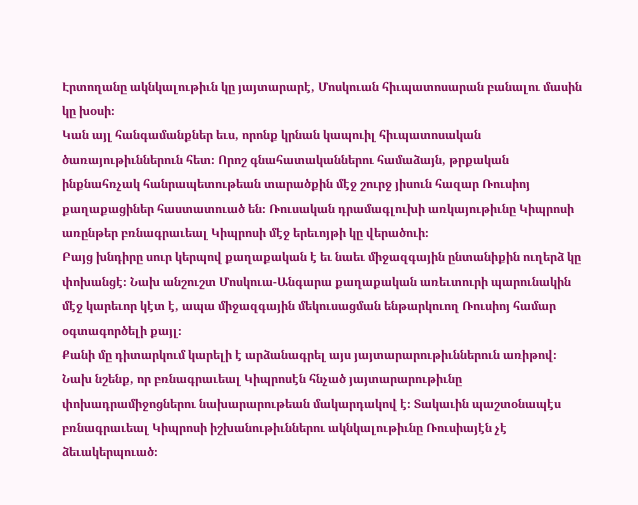Էրտողանը ակնկալութիւն կը յայտարարէ, Մոսկուան հիւպատոսարան բանալու մասին կը խօսի։
Կան այլ հանգամանքներ եւս, որոնք կրնան կապուիլ հիւպատոսական ծառայութիւններուն հետ։ Որոշ գնահատականներու համաձայն, թրքական ինքնահռչակ հանրապետութեան տարածքին մէջ շուրջ յիսուն հազար Ռուսիոյ քաղաքացիներ հաստատուած են։ Ռուսական դրամագլուխի առկայութիւնը Կիպրոսի առընթեր բռնագրաւեալ Կիպրոսի մէջ երեւոյթի կը վերածուի։
Բայց խնդիրը սուր կերպով քաղաքական է եւ նաեւ միջազգային ընտանիքին ուղերձ կը փոխանցէ։ Նախ անշուշտ Մոսկուա-Անգարա քաղաքական առեւտուրի պարունակին մէջ կարեւոր կէտ է, ապա միջազգային մեկուսացման ենթարկուող Ռուսիոյ համար օգտագործելի քայլ։
Քանի մը դիտարկում կարելի է արձանագրել այս յայտարարութիւններուն առիթով։ Նախ նշենք, որ բռնագրաւեալ Կիպրոսէն հնչած յայտարարութիւնը փոխադրամիջոցներու նախարարութեան մակարդակով է։ Տակաւին պաշտօնապէս բռնագրաւեալ Կիպրոսի իշխանութիւններու ակնկալութիւնը Ռուսիայէն չէ ձեւակերպուած։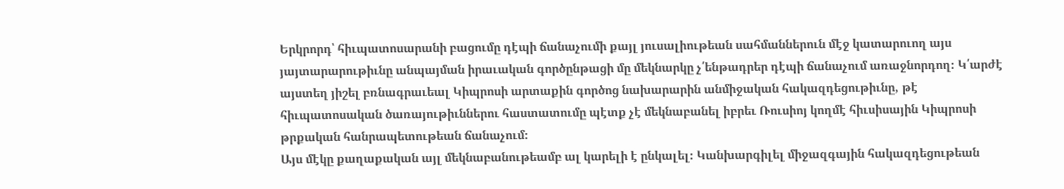Երկրորդ՝ հիւպատոսարանի բացումը դէպի ճանաչումի քայլ յուսալիութեան սահմաններուն մէջ կատարուող այս յայտարարութիւնը անպայման իրաւական գործընթացի մը մեկնարկը չ՛ենթադրեր դէպի ճանաչում առաջնորդող։ Կ՛արժէ այստեղ յիշել բռնագրաւեալ Կիպրոսի արտաքին գործոց նախարարին անմիջական հակազդեցութիւնը, թէ հիւպատոսական ծառայութիւններու հաստատումը պէտք չէ մեկնաբանել իբրեւ Ռուսիոյ կողմէ հիւսիսային Կիպրոսի թրքական հանրապետութեան ճանաչում։
Այս մէկը քաղաքական այլ մեկնաբանութեամբ ալ կարելի է ընկալել։ Կանխարգիլել միջազգային հակազդեցութեան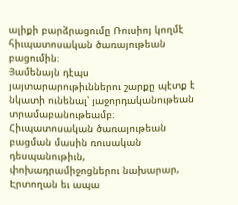ալիքի բարձրացումը Ռուսիոյ կողմէ հիւպատոսական ծառայութեան բացումին։
Յամենայն դէպս յայտարարութիւններու շարքը պէտք է նկատի ունենալ՝ յաջորդականութեան տրամաբանութեամբ։ Հիւպատոսական ծառայութեան բացման մասին ռուսական դեսպանութիւն, փոխադրամիջոցներու նախարար, Էրտողան եւ ապա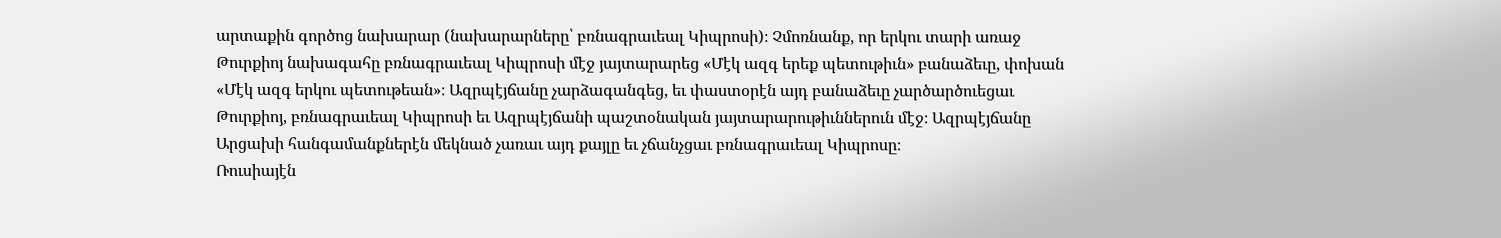արտաքին գործոց նախարար (նախարարները՝ բռնագրաւեալ Կիպրոսի)։ Չմոռնանք, որ երկու տարի առաջ Թուրքիոյ նախագահը բռնագրաւեալ Կիպրոսի մէջ յայտարարեց «Մէկ ազգ երեք պետութիւն» բանաձեւը, փոխան «Մէկ ազգ երկու պետութեան»։ Ազրպէյճանը չարձագանգեց, եւ փաստօրէն այդ բանաձեւը չարծարծուեցաւ Թուրքիոյ, բռնագրաւեալ Կիպրոսի եւ Ազրպէյճանի պաշտօնական յայտարարութիւններուն մէջ։ Ազրպէյճանը Արցախի հանգամանքներէն մեկնած չառաւ այդ քայլը եւ չճանչցաւ բռնագրաւեալ Կիպրոսը։
Ռուսիայէն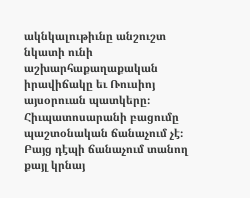ակնկալութիւնը անշուշտ նկատի ունի աշխարհաքաղաքական իրավիճակը եւ Ռուսիոյ այսօրուան պատկերը։ Հիւպատոսարանի բացումը պաշտօնական ճանաչում չէ։ Բայց դէպի ճանաչում տանող քայլ կրնայ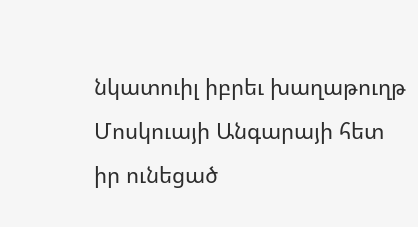նկատուիլ իբրեւ խաղաթուղթ Մոսկուայի Անգարայի հետ իր ունեցած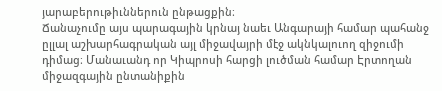յարաբերութիւններուն ընթացքին։
Ճանաչումը այս պարագային կրնայ նաեւ Անգարայի համար պահանջ ըլլալ աշխարհագրական այլ միջավայրի մէջ ակնկալուող զիջումի դիմաց։ Մանաւանդ որ Կիպրոսի հարցի լուծման համար Էրտողան միջազգային ընտանիքին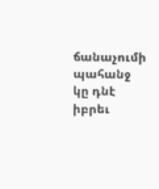ճանաչումի պահանջ կը դնէ իբրեւ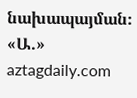նախապայման։
«Ա.»
aztagdaily.com